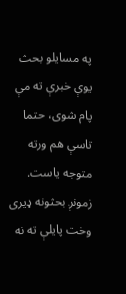په مسایلو بحث
يوې خبرې ته مې پام شوی، حتما تاسې هم ورته متوجه ياست. زمونږ بحثونه ډيری وخت پايلې ته نه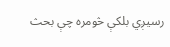رسيږي بلکې څومره چې بحث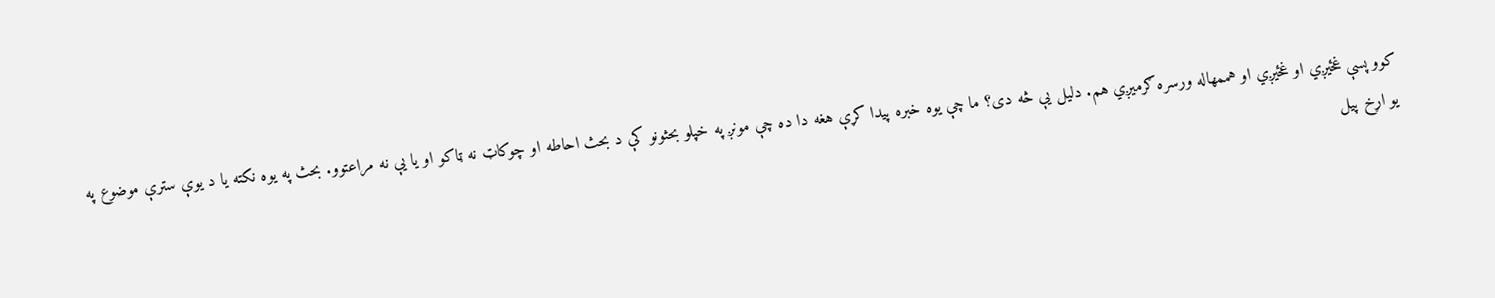کوو پسې غځيږي او غځيږي او هممهاله ورسره ګرميږي هم. دليل يې څه دی؟ ما چې يوه خبره پيدا کړې هغه دا ده چې مونږ په خپلو بحثونو کې د بحث احاطه او چوکاټ نه ټاکو او يا يې نه مراعتوو. بحث په يوه نکته يا د يوې سترې موضوع په يو اړخ پيل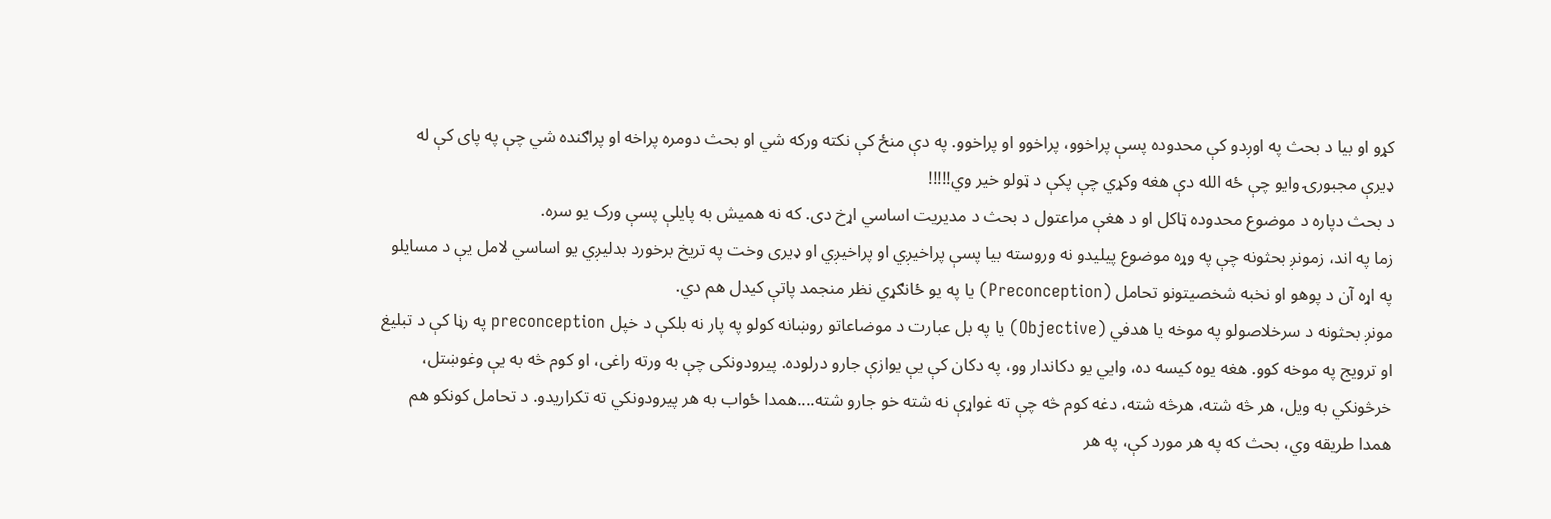کړو او بيا د بحث په اوږدو کې محدوده پسې پراخوو، پراخوو او پراخوو. په دې منځ کې نکته ورکه شي او بحث دومره پراخه او پراګنده شي چې په پای کې له ډيرې مجبورۍ وايو چې ځه الله دې هغه وکړي چې پکې د ټولو خير وي!!!!!
د بحث دپاره د موضوع محدوده ټاکل او د هغې مراعتول د بحث د مدیریت اساسي اړخ دی. که نه هميش به پايلې پسې ورک يو سره.
زما په اند، زمونږ بحثونه چې په وړه موضوع پیلیدو نه وروسته بیا پسې پراخیږي او پراخیږي او ډیری وخت په تریخ برخورد بدلیږي یو اساسي لامل یې د مسایلو په اړه آن د پوهو او نخبه شخصیتونو تحامل (Preconception) یا په یو ځانګړي نظر منجمد پاتې کیدل هم دي.
مونږ بحثونه د سرخلاصولو په موخه یا هدفي (Objective) یا په بل عبارت د موضاعاتو روښانه کولو په پار نه بلکې د خپل preconception په رڼا کې د تبلیغ او ترویج په موخه کوو. هغه یوه کیسه ده، وايي یو دکاندار وو، په دکان کې یې یوازې جارو درلوده. پیرودونکی چې به ورته راغی، او کوم څه به یې وغوښتل، خرڅونکي به ویل، هر څه شته، هرڅه شته، دغه کوم څه چې ته غواړې نه شته خو جارو شته....همدا ځواب به هر پیرودونکي ته تکراریدو. د تحامل کونکو هم همدا طریقه وي، بحث که په هر مورد کې، په هر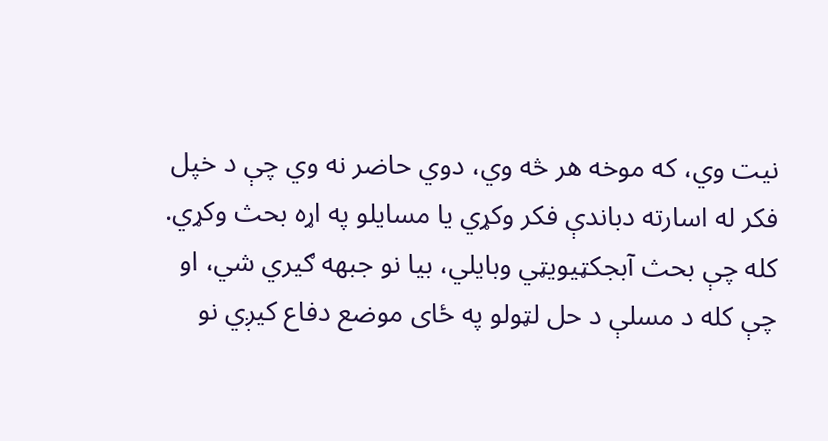نیت وي، که موخه هر څه وي، دوي حاضر نه وي چې د خپل فکر له اسارته دباندې فکر وکړي یا مسایلو په اړه بحث وکړي. کله چې بحث آبجکټیویټي وبایلي، بیا نو جبهه ګیري شي، او چې کله د مسلې د حل لټولو په ځای موضع دفاع کیږي نو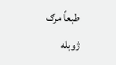طبعاً مرګ ژوبله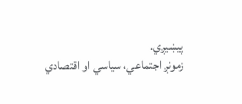پیښیږي.
زمونږ اجتماعي، سیاسي او اقتصادي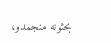بحثونه منجمدو،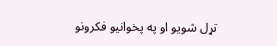تړل شویو او په پخوانیو فکرونو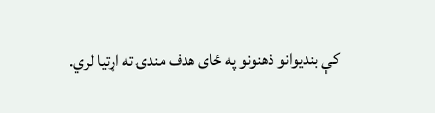کې بندیوانو ذهنونو په ځای هدف مندۍ ته اړتیا لري.